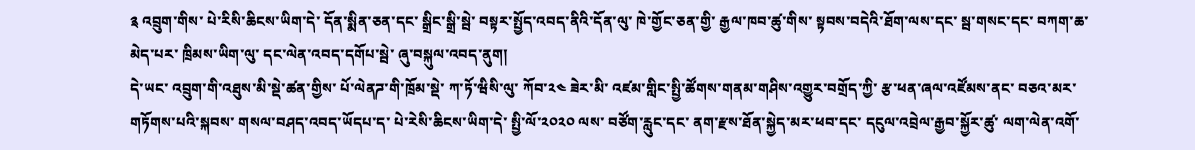༉ འབྲུག་གིས་ པེ་རིསི་ཆིངས་ཡིག་དེ་ དོན་སྨིན་ཅན་དང་ སྒྲིང་སྒྲི་སྦེ་ བསྟར་སྤྱོད་འབད་ནིའི་དོན་ལུ་ ཁེ་གྱོང་ཅན་གྱི་ རྒྱལ་ཁབ་ཚུ་གིས་ སྟབས་བདེའི་ཐོག་ལས་དང་ སྦ་གསང་དང་ བཀག་ཆ་མེད་པར་ ཁྲིམས་ཡིག་ལུ་ དང་ལེན་འབད་དགོཔ་སྦེ་ ཞུ་བསྐུལ་འབད་ནུག།
དེ་ཡང་ འབྲུག་གི་འཐུས་མི་སྡེ་ཚན་གྱིས་ པོ་ལེནཌ་གི་ཁྲོམ་སྡེ་ ཀ་ཏོ་ཝིསི་ལུ་ ཀོབ་༢༤ ཟེར་མི་ འཛམ་གླིང་སྤྱི་ཚོགས་གནམ་གཤིས་འགྱུར་བགྲོད་ཀྱི་ རྩ་ཕན་ཞལ་འཛོམས་ནང་ བཅའ་མར་གཏོགས་པའི་སྐབས་ གསལ་བཤད་འབད་ཡོདཔ་ད་ པེ་རེསི་ཆིངས་ཡིག་དེ་ སྤྱི་ལོ་༢༠༢༠ ལས་ བཙོག་རླུང་དང་ ནག་རྫས་ཐོན་སྐྱེད་མར་ཕབ་དང་ དངུལ་འབྲེལ་རྒྱབ་སྐྱོར་ཚུ་ ལག་ལེན་འགོ་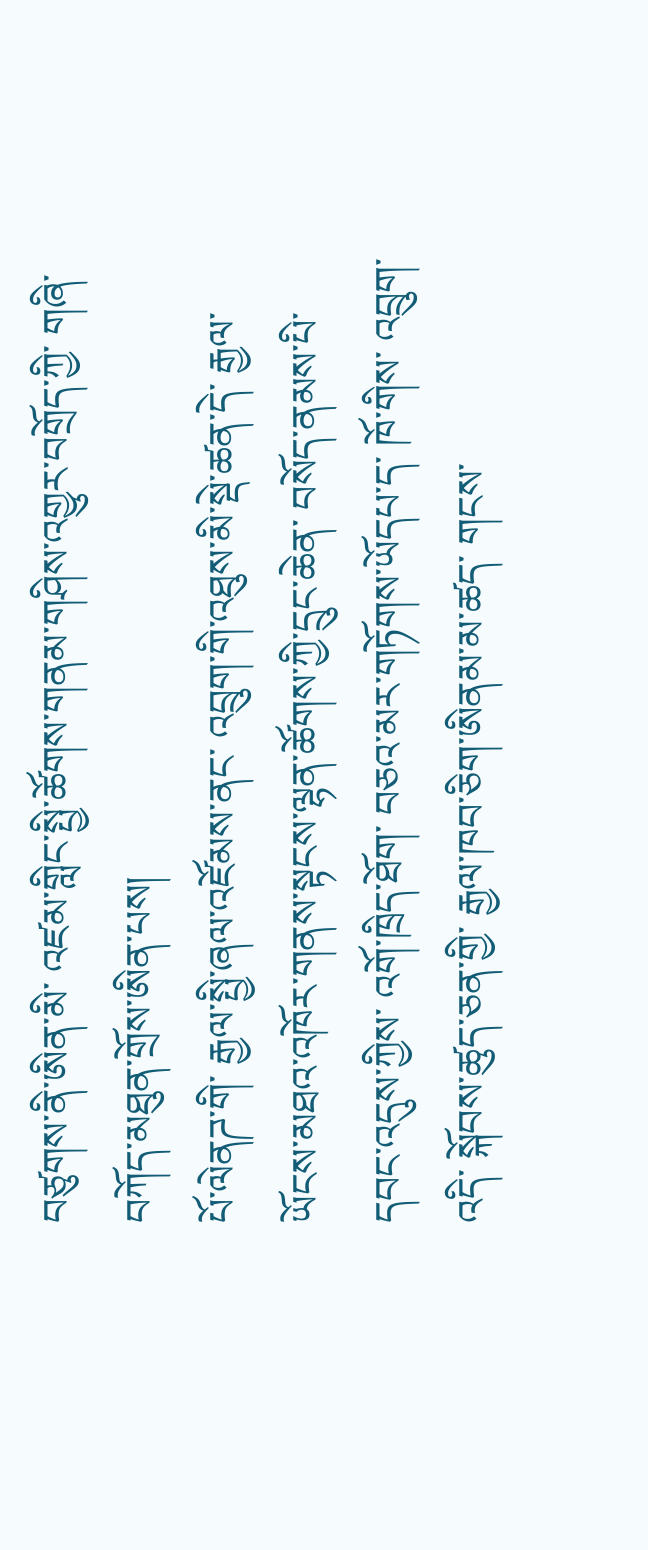བཙུགས་ནི་ཨིན་མི་ འཛམ་གླིང་སྤྱི་ཚོགས་གནམ་གཤིས་འགྱུར་བགྲོད་ཀྱི་ གཞི་བཀོད་མཐུན་གྲོས་ཨིན་པས།
པོ་ལེནཌ་གི་ རྒྱལ་སྤྱི་ཞལ་འཛོམས་ནང་ འབྲུག་གི་འཐུས་མི་སྡེ་ཚན་དེ་ རྒྱལ་ཡོངས་མཐའ་འཁོར་གནས་སྟངས་ལྷན་ཚོགས་ཀྱི་དྲུང་ཆེན་ བསོད་ནམས་པི་དབང་འདུས་ཀྱིས་ འགོ་ཁྲིད་ཐོག་ བཅའ་མར་གཏོགས་ཡོདཔ་ད་ ཁོ་གིས་ འབྲུག་འདི་ སྐོབས་ཚུད་ཅན་གྱི་ རྒྱལ་ཁབ་ཅིག་ཨིནམ་མ་ཚད་ གངས་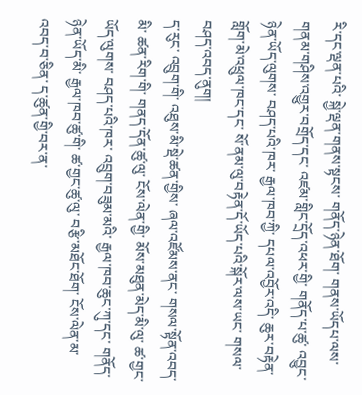རི་དང་ལྡན་པའི་ སྐྱེ་ལྡན་གནས་སྟངས་ གནོད་ཉེན་ཐོག་ གནས་ཡོདཔ་ལས་ གནམ་གཤིས་འགྱུར་བགྲོད་དང་ འཛམ་གླིང་དྲོད་འཕར་གྱི་ གནོད་པ་ཚུ་ འབྱུང་ཉེན་ཡོད་ལུགས་ བཤད་པའི་ཁར་ རྒྱལ་ཁབ་ཀྱི་ དཔལ་འབྱོར་འདི་ ཆུར་བརྟེན་གློག་མེ་འཕྲུལ་ཁང་དང་ སོ་ནམ་ལུ་བརྟེན་དོ་ཡོད་པའི་སྐོར་ལས་ཡང་ གསལ་བཤད་འབད་ནུག།
ད་རུང་ འབྲུག་གི་ འཐུས་མི་སྡེ་ཚན་གྱིས་ ཞལ་འཛོམས་ནང་ གསལ་སྟོན་འབད་མི་ ཚན་རིག་གི་ གནད་དོན་ཚུ་ལུ་ ངོས་ལེན་གྱི་ མོས་མཐུན་མེད་མི་ལུ་ ཚ་གྱང་ཡོད་ལུགས་ བཤད་པའི་ཁར་ འབྲུག་བཟུམ་མའི་ རྒྱལ་ཁབ་ཆུང་ཀུ་དང་ གནོད་ཉེན་ཡོད་མི་ རྒྱལ་ཁབ་ཚུ་གི་ ཚ་གྱང་ཚུ་ལུ་ བརྩི་མཐོང་ཐོག་ ངོས་ལེན་མ་འབད་བ་ཅིན་ ད་ཚུན་གྱི་བར་ན་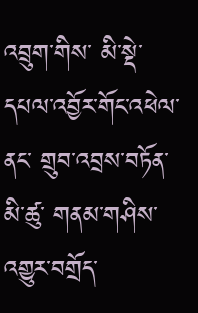འབྲུག་གིས་ མི་སྡེ་དཔལ་འབྱོར་གོང་འཕེལ་ནང་ གྲུབ་འབྲས་བཏོན་མི་ཚུ་ གནམ་གཤིས་འགྱུར་བགྲོད་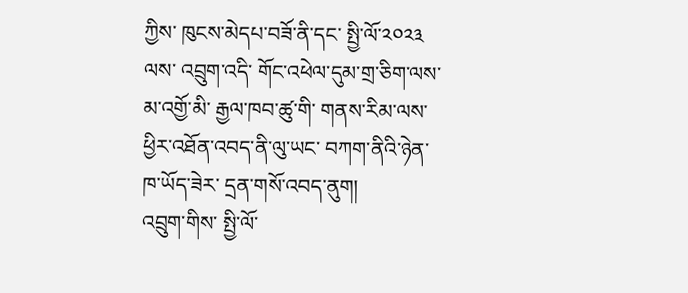ཀྱིས་ ཁུངས་མེདཔ་བཟོ་ནི་དང་ སྤྱི་ལོ་༢༠༢༣ ལས་ འབྲུག་འདི་ གོང་འཕེལ་དུམ་གྲ་ཅིག་ལས་ མ་འགྱོ་མི་ རྒྱལ་ཁབ་ཚུ་གི་ གནས་རིམ་ལས་ ཕྱིར་འཐོན་འབད་ནི་ལུ་ཡང་ བཀག་ནིའི་ཉེན་ཁ་ཡོད་ཟེར་ དྲན་གསོ་འབད་ནུག།
འབྲུག་གིས་ སྤྱི་ལོ་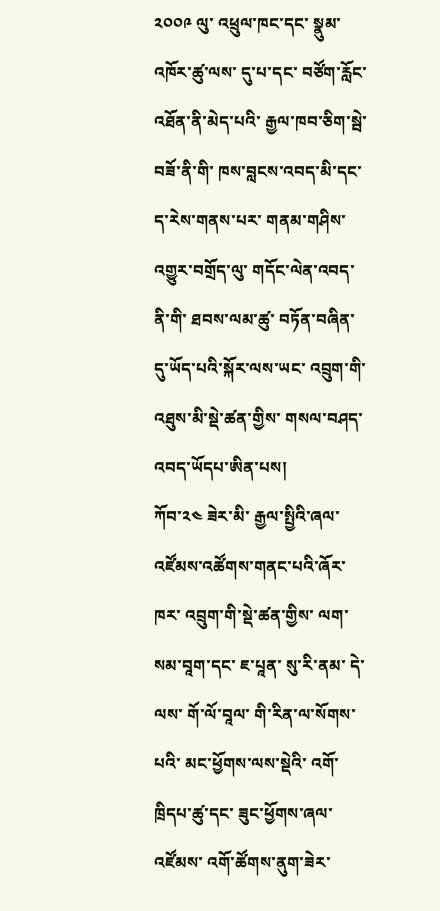༢༠༠༩ ལུ་ འཕྲུལ་ཁང་དང་ སྣུམ་འཁོར་ཚུ་ལས་ དུ་པ་དང་ བཙོག་རློང་འཐོན་ནི་མེད་པའི་ རྒྱལ་ཁབ་ཅིག་སྦེ་ བཟོ་ནི་གི་ ཁས་བླངས་འབད་མི་དང་ ད་རེས་གནས་པར་ གནམ་གཤིས་འགྱུར་བགྲོད་ལུ་ གདོང་ལེན་འབད་ནི་གི་ ཐབས་ལམ་ཚུ་ བཏོན་བཞིན་དུ་ཡོད་པའི་སྐོར་ལས་ཡང་ འབྲུག་གི་འཐུས་མི་སྡེ་ཚན་གྱིས་ གསལ་བཤད་འབད་ཡོདཔ་ཨིན་པས།
ཀོབ་༢༤ ཟེར་མི་ རྒྱལ་སྤྱིའི་ཞལ་འཛོམས་འཚོགས་གནང་པའི་ཞོར་ཁར་ འབྲུག་གི་སྡེ་ཚན་གྱིས་ ལག་སམ་བཱག་དང་ ཇ་པཱན་ སུ་རི་ནམ་ དེ་ལས་ གོ་ལོ་བཱལ་ གི་རིན་ལ་སོགས་པའི་ མང་ཕྱོགས་ལས་སྡེའི་ འགོ་ཁྲིདཔ་ཚུ་དང་ ཟུང་ཕྱོགས་ཞལ་འཛོམས་ འགོ་ཚོགས་ནུག་ཟེར་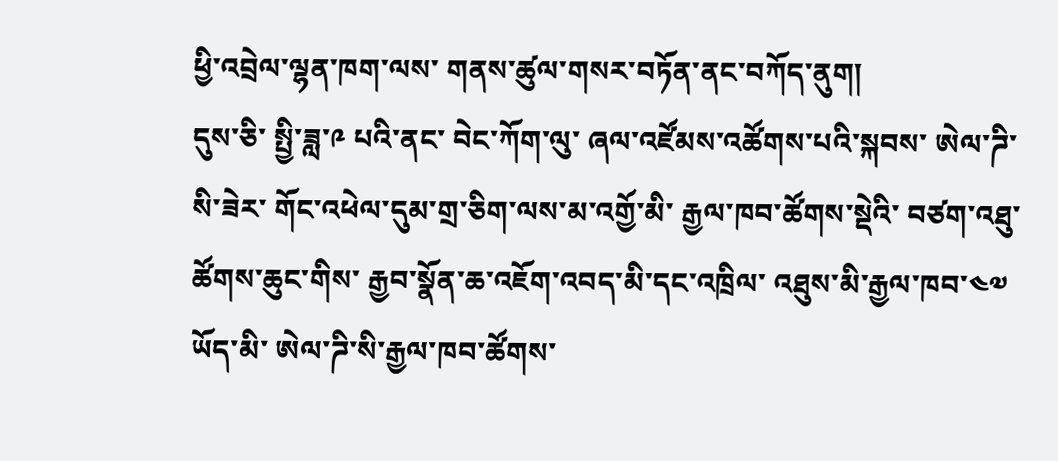ཕྱི་འབྲེལ་ལྷན་ཁག་ལས་ གནས་ཚུལ་གསར་བཏོན་ནང་བཀོད་ནུག།
དུས་ཅི་ སྤྱི་ཟླ་༩ པའི་ནང་ བེང་ཀོག་ལུ་ ཞལ་འཛོམས་འཚོགས་པའི་སྐབས་ ཨེལ་ཌི་སི་ཟེར་ གོང་འཕེལ་དུམ་གྲ་ཅིག་ལས་མ་འགྱོ་མི་ རྒྱལ་ཁབ་ཚོགས་སྡེའི་ བཙག་འཐུ་ཚོགས་ཆུང་གིས་ རྒྱབ་སྣོན་ཆ་འཇོག་འབད་མི་དང་འཁྲིལ་ འཐུས་མི་རྒྱལ་ཁབ་༤༧ ཡོད་མི་ ཨེལ་ཌི་སི་རྒྱལ་ཁབ་ཚོགས་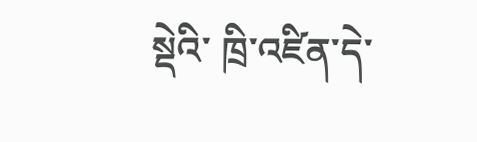སྡེའི་ ཁྲི་འཛིན་དེ་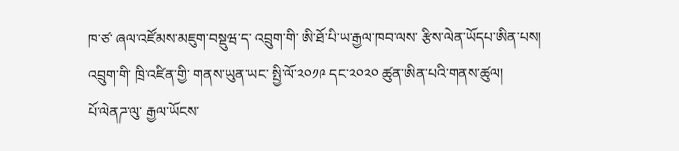ཁ་ཙ་ ཞལ་འཛོམས་མཇུག་བསྡུཝ་ད་ འབྲུག་གི་ ཨི་ཐོ་པི་ཡ་རྒྱལ་ཁབ་ལས་ རྩིས་ལེན་ཡོདཔ་ཨིན་པས།
འབྲུག་གི་ ཁྲི་འཛིན་གྱི་ གནས་ཡུན་ཡང་ སྤྱི་ལོ་༢༠༡༩ དང་༢༠༢༠ ཚུན་ཨིན་པའི་གནས་ཚུལ།
པོ་ལེནཌ་ལུ་ རྒྱལ་ཡོངས་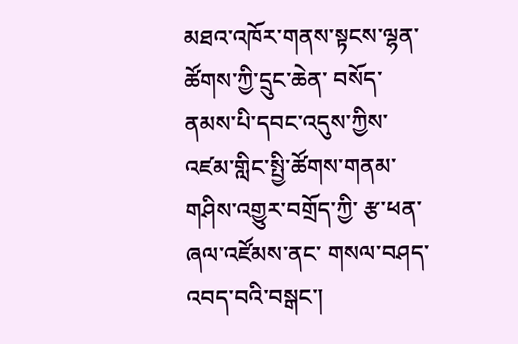མཐའ་འཁོར་གནས་སྟངས་ལྷན་ཚོགས་ཀྱི་དྲུང་ཆེན་ བསོད་ནམས་པི་དབང་འདུས་ཀྱིས་ འཛམ་གླིང་སྤྱི་ཚོགས་གནམ་གཤིས་འགྱུར་བགྲོད་ཀྱི་ རྩ་ཕན་ཞལ་འཛོམས་ནང་ གསལ་བཤད་འབད་བའི་བསྒང་།